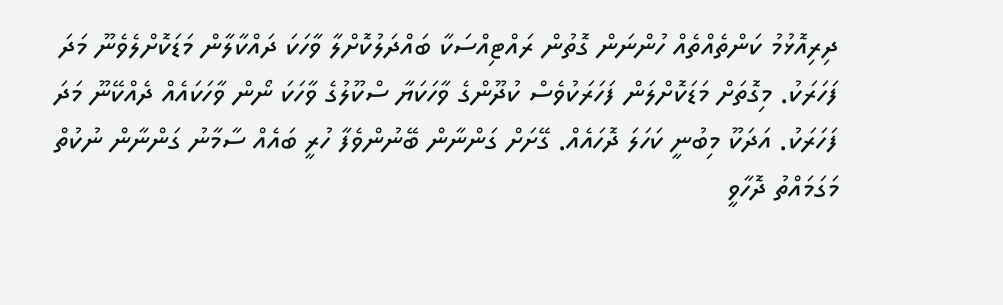ދިރިއޮޅުމު ކަންތެއްތެއް ހުންނަން ގޮތުން ރައްޓިއްސަކާ ބައްދަލުކޮށްލާ ވާހަކަ ދައްކާލާން މަޑަކޮށްލެވެނޫ މަދަ ފަހަރަކު. މިގޮތަށް މަޑަކޮށްލަން ފަހަރަކުވެސް ކުދޫންގެ ވާހަކަޔާ ސްކޫލުގެ ވާހަކަ ނޯން ވާހަކައެއް ދެއްކޭނޫ މަދަ ފަހަރަކު. އަދަކޫ މިބުނީ ކަހަލަ ދޮހައެއް. ގޭށަށް ގަންނާން ބޭނުންވެފާ ހުރީ ބައެއް ސާމާނު ގަންނާން ނުކުތް މަގަމައްތު ދޮހާވީ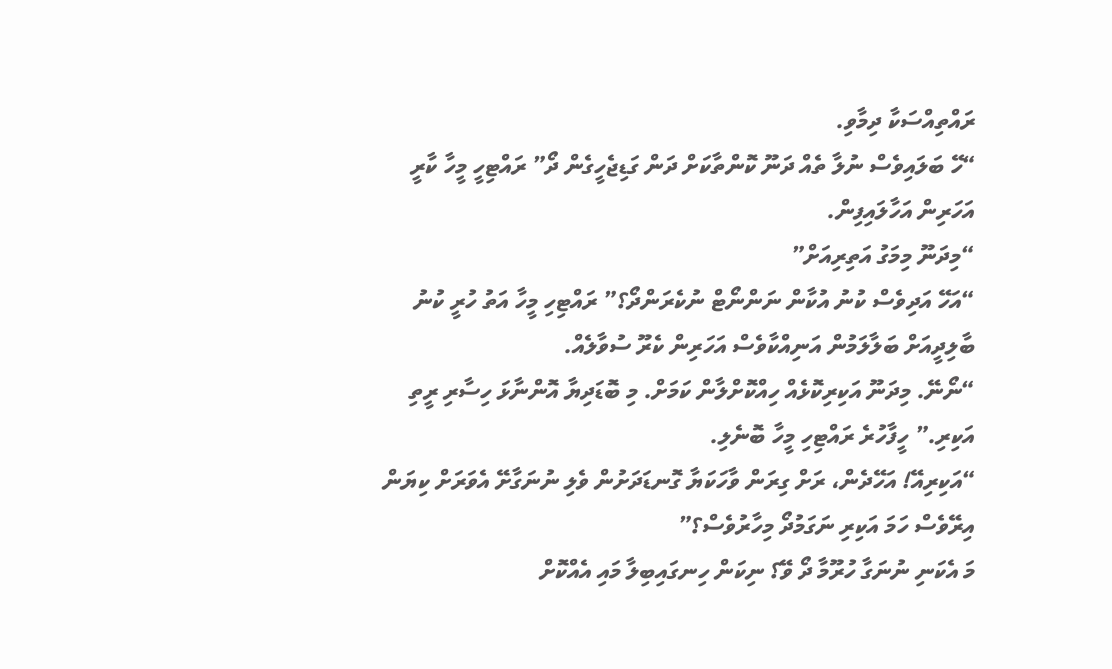ރައްތިއްސަކާ ދިމާވި.
“ހޭ ބަލައިވެސް ނުލާ ތެއް ދަނޫ ކޮންތާކަށް ދަން ގަޑިޖެހީގެން ދޯ” ރައްޓިހީ މީހާ ކާރީ އަހަރިން އަހާލައިފިން.
“މިދަނޫ މިމަގު އަތިރިއަށް”
“އަހޭ އަދިވެސް ކުނު އުކާން ނަންނޯޓް ނުކެރަންދޯ؟” ރައްޓިހި މީހާ އަތު ހުރީ ކުނު ބާލިދީއަށް ބަލާލަމުން އަނިއްކާވެސް އަހަރިން ކެރޫ ސުވާލެއް.
“ނޯނޭ. މިދަނޫ އަކިރިކޮޅެއް ހިއްކޮށްލާން ކަމަށް. މި ބޮޑަދިޔާ އޮންނާޅަ ހިސާރި ރީތި އަކިރި.” ހީފާހުރެ ރައްޓިހި މީހާ ބޮނެލި.
“އަކިރިއޭ! އަހޭދެން، ރަށް ގިރަން ވާހަކަޔާ ގޮނޑަދަށުން ވެލި ނުނަގާށޭ އެވަރަށް ކިޔަން އިރޭވެސް ހަމަ އަކިރި ނަގަމުދޯ މިހާރުވެސް؟”
މަ އެކަނި ނުނަގާ ހުރޫމާ ދޯ ވޭ؟ ނިކަން ހިނގައިބިލާ މައި އެއްކޮށް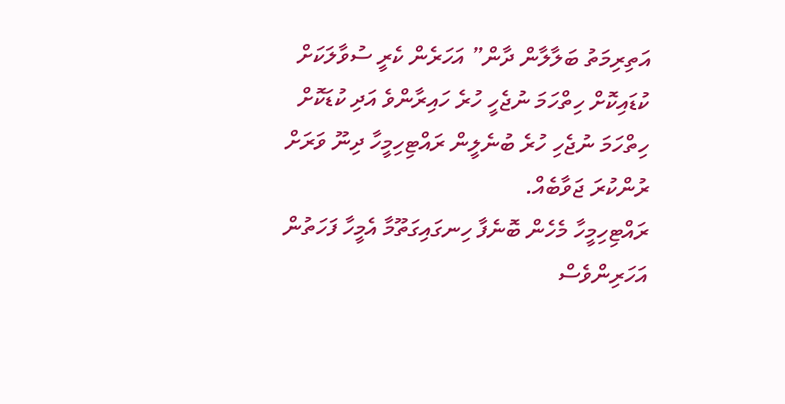އަތިރިމަތު ބަލާލާން ދާން” އަހަރެން ކެރީ ސުވާލަކަށް ކުޑައިކޮށް ހިތްހަމަ ނުޖެހީ ހުރެ ހައިރާންވެ އަދި ކުޑަކޮށް ހިތްހަމަ ނުޖެހި ހުރެ ބުނެލީން ރައްޓިހިމީހާ ދިނޫ ވަރަށް ރުންކުރަ ޖަވާބެއް.
ރައްޓިހިމީހާ މެހެން ބޮނެފާ ހިނގައިގަތޫމާ އެމީހާ ފަހަތުން އަހަރިންވެސް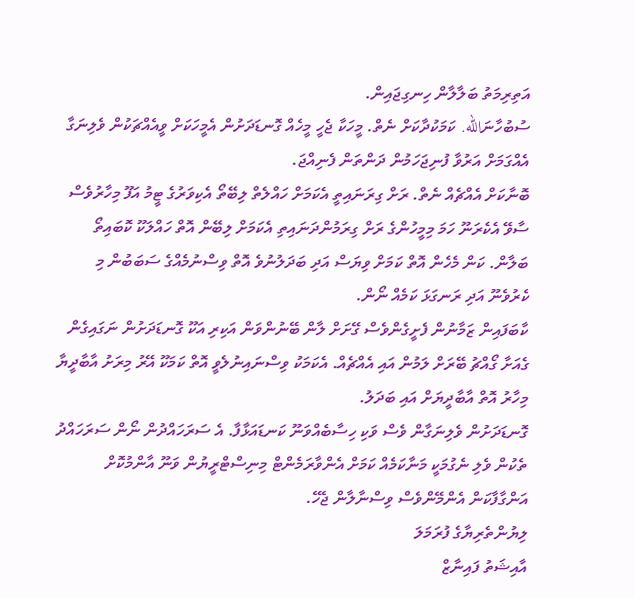އަތިރިމަތު ބަލާލާން ހިނގިޖައިން.
ސުބުހާނަالله. ކަމަކުދާކަށް ނެތް. މީހަކާ ޖެހީ މީހެއް ގޮނޑަދަށުން އެމީހަކަށް ވީއެއްޗަކުން ވެލިނަގާ އެއްގަމަށް އަރުވާ ފުނިޖަހަމުން ދަންތަން ފެނިއްޖަ.
ބޮނާކަށް އެއްޗެއް ނެތް. ރަށް ގިރަނައިތީ އެކަމަށް ހައްލެތް ލިބޭތޯ އެކިވަރުގެ ޓީމު އަފޫ މިހާރުވެސް ސާވޭ އެކެރަނޫ ހަމަ މިމީހުންގެ ރަށް ގިރަމުންދަނައިތި އެކަމަށް ލިބޭން އޮތް ހައްލަކޫ ކޮބައިތޯ ބަލާން. ކަން މެހެން އޮތް ކަމަށް ވިޔަސް އަދި ބަދަލުނުވެ އޮތް ވިސްނުމެއްގެ ސަބަބުން މި ކެރުވެނޫ އަދި ރަނގަޅަ ކަމެއް ނޯން.
ކާބަފައިން ޒަމާނުން ފެށީގެންވެސް ގޭށަށް ލާން ބޭނުންވަން އަކިރި އަކޫ ގޮނޑަދަށުން ނަގައިގެން ގެއަށާ ގޯއްޗު ބޭރަށް ލަމުން އައި އެއްޗެއް. އެކަމަކު ވިސްނައިނުލެވީ އޮތް ކަމަކޫ އޭރު މިރަށު އާބާދީޔާ މިހާރު އޮތް އާބާދީޔަށް އައި ބަދަލު.
ގޮނޑަދަށުން ވެލިނަގާން ވެސް ވަކި ހިސާބެއްވަނޫ ކަނޑައަޅާފާ. އެ ސަރަހައްދުން ނޯން ސަރަހައްދު ތެކުން ވެލި ނެގުމަކީ މަނާކަމެއް ކަމަށް އެންވާރަމެންޓް މިނިސްޓްރީޔުން ވަނޫ އާންމުކޮށް އަންގާފާކަން އެންމޭންވެސް ވިސްނާލާން ޖެހޭ.
ލިޔުންތެރިޔާގެ ފުރަމަލަ
އާއިޝަތު ފައިނާޒް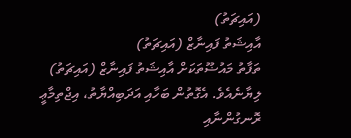(އައިޗަތު)
އާއިޝަތު ފައިނާޒް (އައިޗަތު)
ތަފާތު މައުޟޫތަކަށް އާއިޝަތު ފައިނާޒް (އައިޗަތު) ލިޔާނެއެވެ. އެގޮތުން ބަހާއި އަދަބިއްޔާތު، އިޖްތިމާޢީ ރޮނގުންނާއި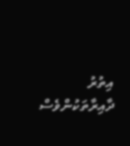އިތުރު ދާއިރާތަކުންވެސް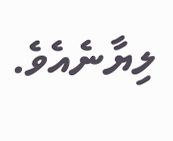ލިޔާނެއެވެ.